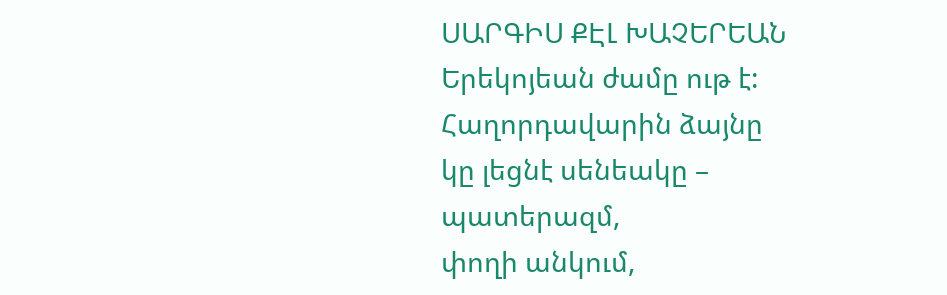ՍԱՐԳԻՍ ՔԷԼ ԽԱՉԵՐԵԱՆ
Երեկոյեան ժամը ութ է:
Հաղորդավարին ձայնը
կը լեցնէ սենեակը –
պատերազմ,
փողի անկում,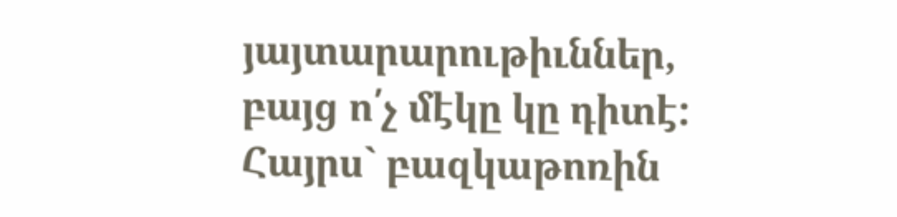յայտարարութիւններ,
բայց ո՛չ մէկը կը դիտէ:
Հայրս` բազկաթոռին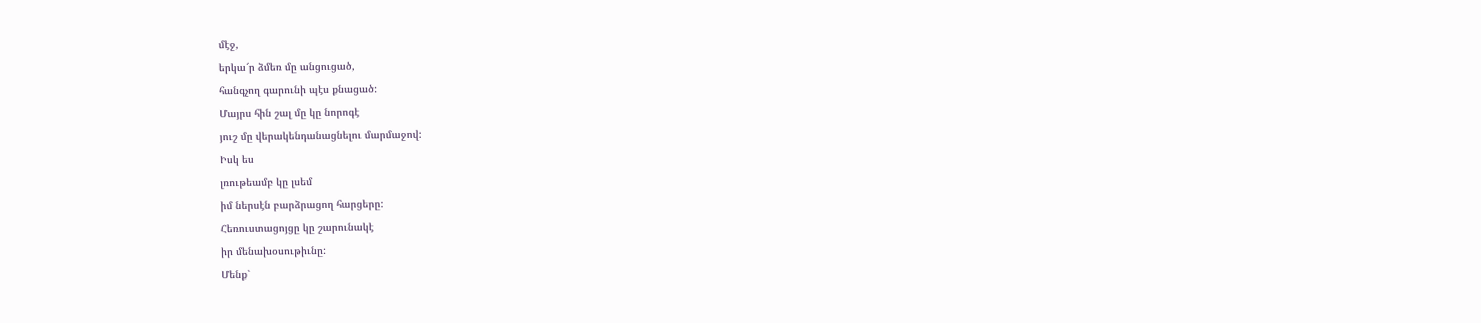մէջ,
երկա՜ր ձմեռ մը անցուցած,
հանգչող գարունի պէս քնացած:
Մայրս հին շալ մը կը նորոգէ
յուշ մը վերակենդանացնելու մարմաջով:
Իսկ ես
լռութեամբ կը լսեմ
իմ ներսէն բարձրացող հարցերը:
Հեռուստացոյցը կը շարունակէ
իր մենախօսութիւնը:
Մենք`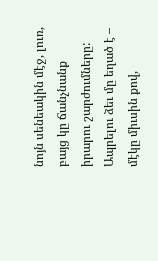նոյն սենեակին մէջ, լուռ,
բայց կը ճանչնանք
իրարու շարժումները:
Ապրելու ձեւ մը եղած է –
մէկը միւսին քով,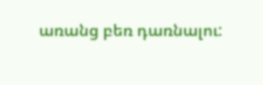առանց բեռ դառնալու: